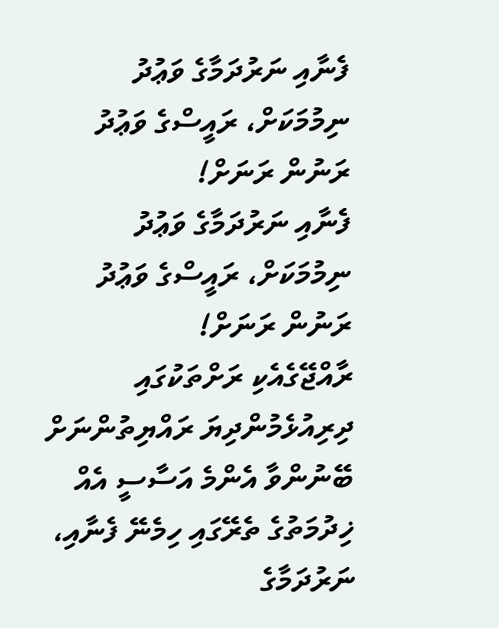ފެނާއި ނަރުދަމާގެ ވަޢުދު ނިމުމަކަށް، ރައީސްގެ ވަޢުދު ރަނުން ރަނަށް!
ފެނާއި ނަރުދަމާގެ ވަޢުދު ނިމުމަކަށް، ރައީސްގެ ވަޢުދު ރަނުން ރަނަށް!
ރާއްޖޭގެއެކި ރަށްތަކުގައި ދިރިއުޅެމުންދިޔަ ރައްޔިތުންނަށް ބޭނުންވާ އެންމެ އަސާސީ އެއް ޚިދުމަތުގެ ތެރޭގައި ހިމެނޭ ފެނާއި، ނަރުދަމާގެ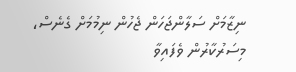ނިޒާމަށް ސަލާންޖަހަން ޖެހުން ނިމުމަށް ގެނެސް، މިސަރުކާރުން ވެފައިވާ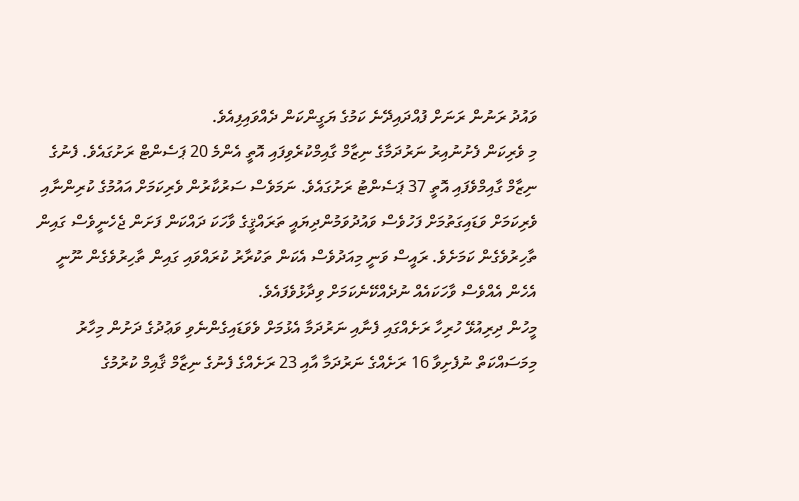ވައުދު ރަނުން ރަނަށް ފުއްދައިދޭނެ ކަމުގެ ޔަގީންކަން ދެއްވައިފިއެވެ.
މި ވެރިކަން ފެށުނުއިރު ނަރުދަމާގެ ނިޒާމް ގާއިމްކުރެވިފައި އޮތީ އެންމެ 20 ޕަސެންޓް ރަށުގައެވެ. ފެނުގެ ނިޒާމް ގާއިމްވެފައި އޮތީ 37 ޕަސެންޓު ރަށުގައެވެ. ނަމަވެސް ސަރުކާރުން ވެރިކަމަށް އައުމުގެ ކުރިންނާއި ވެރިކަމަށް ވަޑައިގަތުމަށް ފަހުވެސް ވައުދުވަމުންދިޔައީ ތަރައްޤީގެ ވާހަކަ ދައްކަން ފަށަން ޖެހެނީވެސް ގައިން ތާހިރުވެގެން ކަމަށެވެ. ރައީސް ވަނީ މިއަދުވެސް އެކަން ތަކުރާރު ކުރައްވައި ގައިން ތާހިރުވެގެން ނޫނީ އެހެން އެއްވެސް ވާހަކައެއް ނުދެއްކޭނެކަމަށް ވިދާޅުވެފައެވެ.
މީހުން ދިރިއުޅޭ ހުރިހާ ރަށެއްގައި ފެނާއި ނަރުދަމާ އެޅުމަށް ވެވަޑައިގެންނެވި ވަޢުދުގެ ދަށުން މިހާރު މިމަސައްކަތް ނުފެށިވާ 16 ރަށެއްގެ ނަރުދަމާ އާއި 23 ރަށެއްގެ ފެނުގެ ނިޒާމް ޤާއިމް ކުރުމުގެ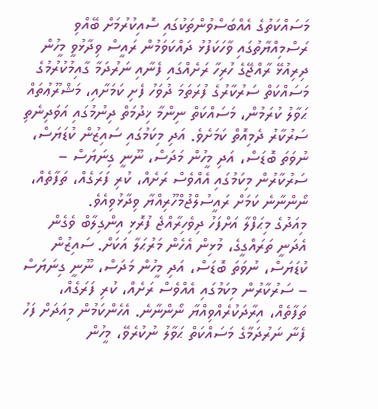މަސައްކަތުގެ އެއްބަސްވުންތަކުގައި ސޮއިކުރުމަށް ބޭއްވި ރަސްމިއްޔާތުގައި ވާހަކަފުޅު ދައްކަވަމުން ރައީސް ވިދާޅުވީ މީހުން ދިރިއުޅޭ ރާއްޖޭގެ ހުރިހާ ރަށެއްގައި ފެނާއި ނަރުދަމާ ގާއިމުކުރުމުގެ މަސައްކަތް ސަރުކާރުގެ ފުރަތަމަ ދުވަހު ފެށި ކަމަށާއި، މަޝްރޫޢުތައް ޙަވާލު ކުރަމުން، މަސައްކަތް ނިންމާ ޚިދުމަތް ދިނުމުގައި އަވަދިނެތި ސަރުކާރު ދެމިއޮތް ކަމަށެވެ. އަދި މިކަމުގައި ސައިޒުން ކުޑަޔަސް، ނުވަތަ ބޮޑަސް، އަދި މީހުން މަދަސް، ނޫނީ ގިނަޔަސް – ސަރުކާރުން މިކަމުގައި އެއްވެސް ރަށެއް، ކުރި ފަރަގެއް، ތަފާތެއް، ނޯންނާނެ ކަމަށް ރައީސުލްޖުމްހޫރިއްޔާ ވިދާޅުވިއެވެ.
މިއަދުގެ މިޙަފްލާ އަށްފަހު ދިވެހިރާއްޖެ ފުރޮޅި އިންގިލާބް ވެގެން އެދަނީ ތަރައްގީގެ، މުޅިން އެހެން މަރުޙަލާ އަކަށް. ސައިޒުން ކުޑަޔަސް، ނުވަތަ ބޮޑަސް، އަދި މީހުން މަދަސް، ނޫނީ ގިނަޔަސް – ސަރުކާރުން މިކަމުގައި އެއްވެސް ރަށެއް، ކުރި ފަރަގެއް، ތަފާތެއް، އިރާދަކުރެއްވިއްޔާ ނޯންނާނެ. އެހެންކަމުން މިއަދަށް ފަހު ފެނާ ނަރުދަމާގެ މަސައްކަތް ޙަވާލު ނުކުރެވޭ، މީހުން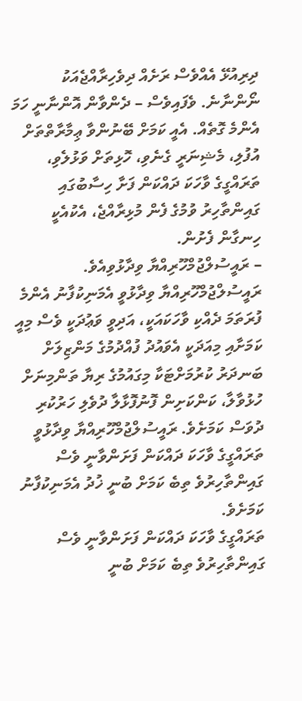ދިރިއުޅޭ އެއްވެސް ރަށެއް ދިވެހިރާއްޖެއަކު ނޯންނާނެ. ވެފައިވެސް – ދެންވާން އޮންނާނީ ހަމަ އެންމެ ގޮތެއް. އެއީ ކަމަށް ބޭނުންވާ ޢިމާރާތްތަށް އުފުލި، މެޝިނަރީ ގެނެވި، ހޮޅިތަށް ވަޅުލެވި، ތަރައްގީގެ ވާހަކަ ދައްކަން ފަށާ ހިސާބުގައި ގައިންތާހިރު ވުމުގެ ފެން މުޅިރާއްޖެ، އެކުއެކީ ހިނގާން ފެށުން.
– ރައީސުލްޖުމްހޫރިއްޔާ ވިދާޅުވިއެވެ.
ރައީސުލްޖުމްހޫރިއްޔާ ވިދާޅުވީ އެމަނިކުފާނު އެންމެ ފުރަތަމަ ދެއްކި ވާހަކައަކީ، އަދިވީ ވަޢުދަކީ ވެސް މިއީ ކަމަށާއި މިއަދަކީ އެވައުދު ފުއްދުމުގެ މަންޒިލަށް ބަނދަރު ކުރުމަށްޓަކާ މިގައުމުގެ ރިޔާ ތަންމިނަށް ހުޅުވާލާ، ކަންކަށިން ފޮނުފޮޅާލާ ދުވެލި ހަރުކުރި ދުވަސް ކަމަށެވެ. ރައީސުލްޖުމްހޫރިއްޔާ ވިދާޅުވީ ތަރައްގީގެ ވާހަކަ ދައްކަން ފަށަންވާނީ ވެސް ގައިންތާހިރުވެ ތިބެ ކަމަށް ބުނީ ޚުދު އެމަނިކުފާނު ކަމަށެވެ.
ތަރައްގީގެ ވާހަކަ ދައްކަން ފަށަންވާނީ ވެސް ގައިންތާހިރުވެ ތިބެ ކަމަށް ބުނީ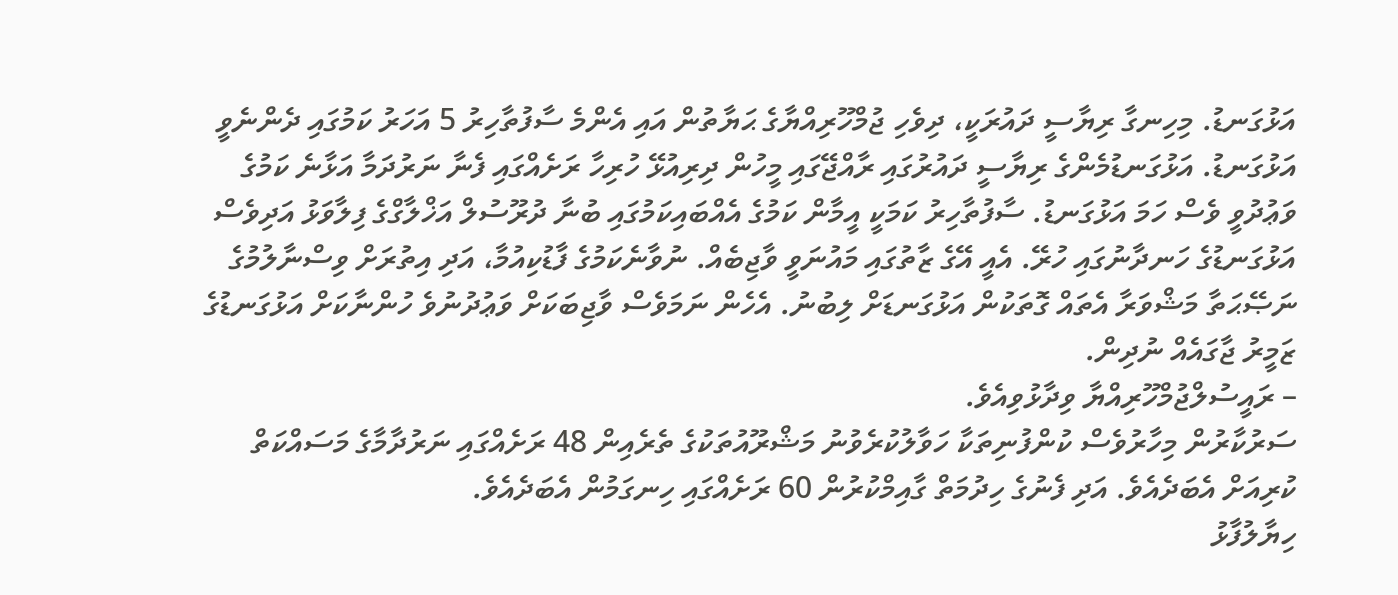އަޅުގަނޑު. މިހިނގާ ރިޔާސީ ދައުރަކީ، ދިވެހި ޖުމްހޫރިއްޔާގެ ޙަޔާތުން އައި އެންމެ ސާފުތާހިރު 5 އަހަރު ކަމުގައި ދެންނެވީ އަޅުގަނޑު. އަޅުގަނޑުމެންގެ ރިޔާސީ ދައުރުގައި ރާއްޖޭގައި މީހުން ދިރިއުޅޭ ހުރިހާ ރަށެއްގައި ފެނާ ނަރުދަމާ އަޅާނެ ކަމުގެ ވަޢުދުވީ ވެސް ހަމަ އަޅުގަނޑު. ސާފުތާހިރު ކަމަކީ އީމާން ކަމުގެ އެއްބައިކަމުގައި ބުނާ ދުރޫސުލް އަޚްލާގްގެ ފިލާވަޅު އަދިވެސް އަޅުގަނޑުގެ ހަނދާނުގައި ހުރޭ. އެއީ އޭގެ ޒާތުގައި މައުނަވީ ވާޖިބެއް. ނުވާނެކަމުގެ ފާޑުކިއުމާ، އަދި އިތުރަށް ވިސްނާލުމުގެ ނަޞޭޙަތާ މަޝްވަރާ އެތައް ގޮތަކުން އަޅުގަނޑަށް ލިބުނު. އެހެން ނަމަވެސް ވާޖިބަކަށް ވަޢުދުނުވެ ހުންނާކަށް އަޅުގަނޑުގެ ޒަމީރު ޖާގައެއް ނުދިން.
– ރައީސުލްޖުމްހޫރިއްޔާ ވިދާޅުވިއެވެ.
ސަރުކާރުން މިހާރުވެސް ކުންފުނިތަކާ ހަވާލުކުރެވުނު މަޝްރޫއުތަކުގެ ތެރެއިން 48 ރަށެއްގައި ނަރުދާމާގެ މަސައްކަތް ކުރިއަށް އެބަދެއެވެ. އަދި ފެނުގެ ހިދުމަތް ގާއިމްކުރުން 60 ރަށެއްގައި ހިނގަމުން އެބަދެއެވެ.
ހިޔާލުފާޅު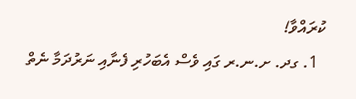ކުރައްވާ!
  1. ގދ. ށ.ނ.ރ ގައި ވެސް އެބަހުރި ފެނާއި ނަރުދަމާ ނެތް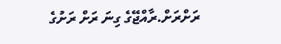ރަށްރަށް.ރާއްޖޭގެ ގިނަ ރަށް ރަށުގެ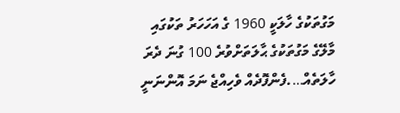މަގުތަކުގެ ހާލަކީ 1960 ގެ އަހަހަރު ތަކުގައި މާލޭގެ މަގުތަކުގެ ޙާލަތަށްވުރެ 100 ގުނަ ދެރަ ހާލަތެއް….ފެންފޮދެއް ވެހިއްޖެ ނަމަ އޮންނަނީ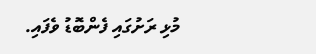މުޅި ރަށުގައި ފެންބޮޑު ވެފައި.